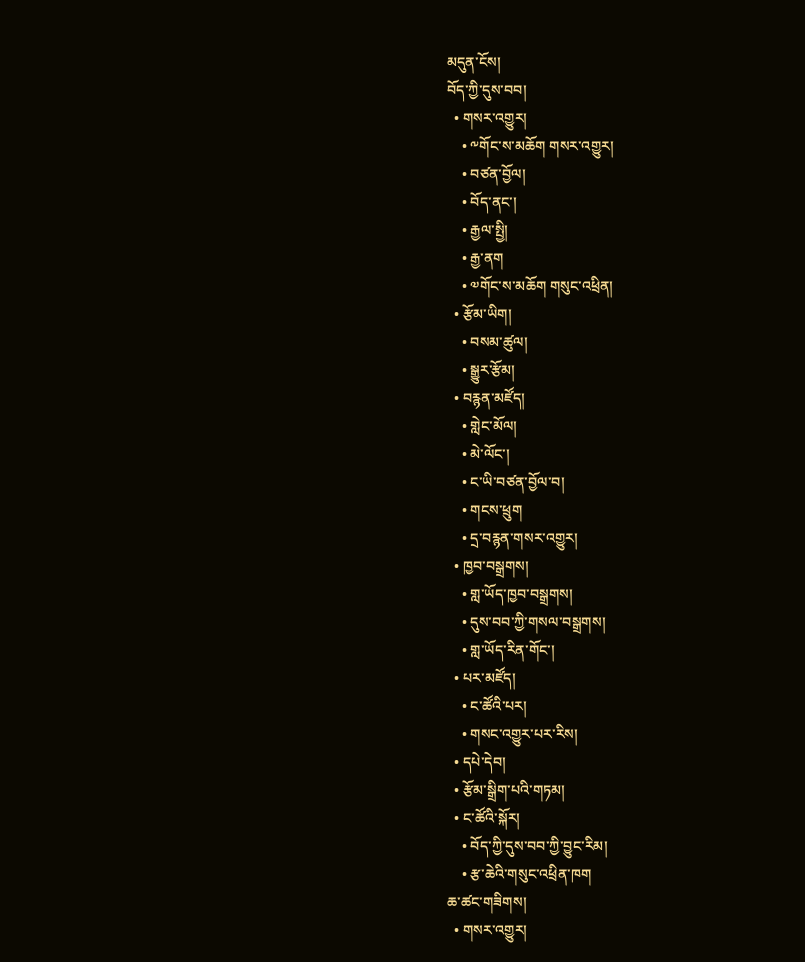མདུན་ངོས།
བོད་ཀྱི་དུས་བབ།
  • གསར་འགྱུར།
    • ༸གོང་ས་མཆོག གསར་འགྱུར།
    • བཙན་བྱོལ།
    • བོད་ནང་།
    • རྒྱལ་སྤྱི།
    • རྒྱ་ནག
    • ༧གོང་ས་མཆོག གསུང་འཕྲིན།
  • རྩོམ་ཡིག།
    • བསམ་ཚུལ།
    • སྒྱུར་རྩོམ།
  • བརྙན་མཛོད།
    • གླེང་མོལ།
    • མེ་ལོང་།
    • ང་ཡི་བཙན་བྱོལ་བ།
    • གངས་ཕྲུག
    • དྲ་བརྙན་གསར་འགྱུར།
  • ཁྱབ་བསྒྲགས།
    • གླ་ཡོད་ཁྱབ་བསྒྲགས།
    • དུས་བབ་ཀྱི་གསལ་བསྒྲགས།
    • གླ་ཡོད་རིན་གོང་།
  • པར་མཛོད།
    • ང་ཚོའི་པར།
    • གསང་འགྱུར་པར་རིས།
  • དཔེ་དེབ།
  • རྩོམ་སྒྲིག་པའི་གཏམ།
  • ང་ཚོའི་སྐོར།
    • བོད་ཀྱི་དུས་བབ་ཀྱི་བྱུང་རིམ།
    • རྩ་ཆེའི་གསུང་འཕྲིན་ཁག
ཆ་ཚང་གཟིགས།
  • གསར་འགྱུར།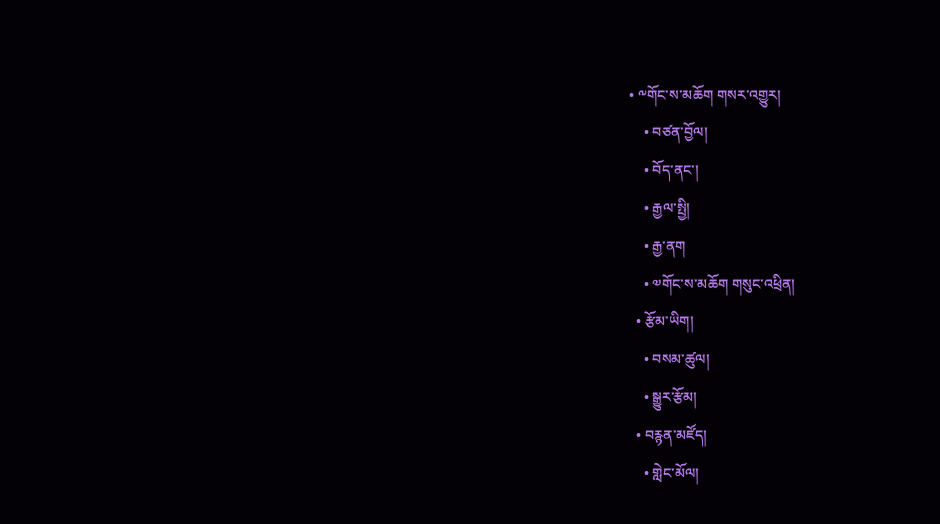• ༸གོང་ས་མཆོག གསར་འགྱུར།
    • བཙན་བྱོལ།
    • བོད་ནང་།
    • རྒྱལ་སྤྱི།
    • རྒྱ་ནག
    • ༧གོང་ས་མཆོག གསུང་འཕྲིན།
  • རྩོམ་ཡིག།
    • བསམ་ཚུལ།
    • སྒྱུར་རྩོམ།
  • བརྙན་མཛོད།
    • གླེང་མོལ།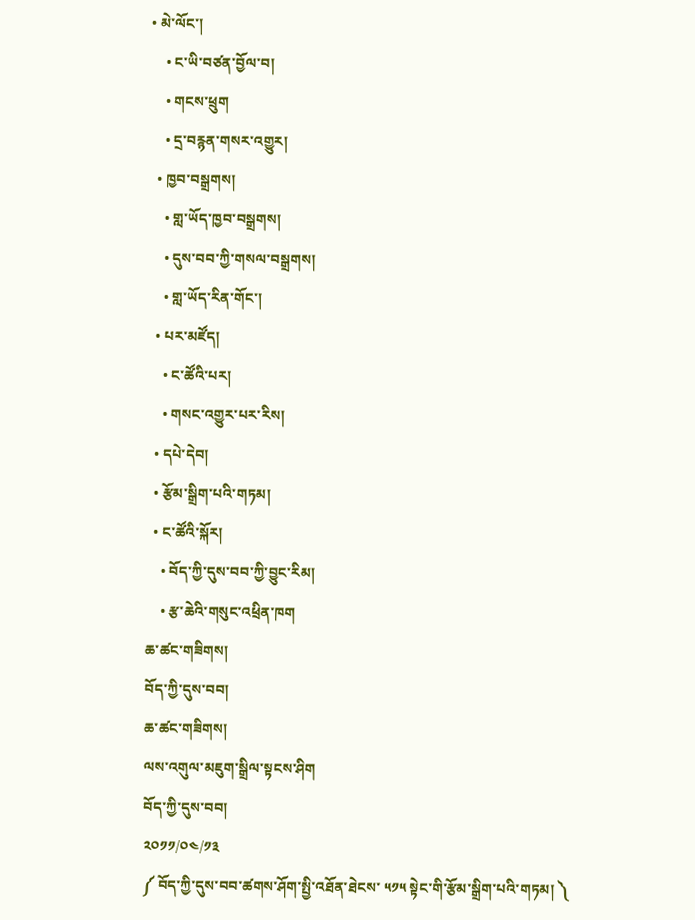• མེ་ལོང་།
    • ང་ཡི་བཙན་བྱོལ་བ།
    • གངས་ཕྲུག
    • དྲ་བརྙན་གསར་འགྱུར།
  • ཁྱབ་བསྒྲགས།
    • གླ་ཡོད་ཁྱབ་བསྒྲགས།
    • དུས་བབ་ཀྱི་གསལ་བསྒྲགས།
    • གླ་ཡོད་རིན་གོང་།
  • པར་མཛོད།
    • ང་ཚོའི་པར།
    • གསང་འགྱུར་པར་རིས།
  • དཔེ་དེབ།
  • རྩོམ་སྒྲིག་པའི་གཏམ།
  • ང་ཚོའི་སྐོར།
    • བོད་ཀྱི་དུས་བབ་ཀྱི་བྱུང་རིམ།
    • རྩ་ཆེའི་གསུང་འཕྲིན་ཁག
ཆ་ཚང་གཟིགས།
བོད་ཀྱི་དུས་བབ།
ཆ་ཚང་གཟིགས།
ལས་འགུལ་མཇུག་སྒྲིལ་སྟངས་ཤིག
བོད་ཀྱི་དུས་བབ།
༢༠༡༡/༠༤/༡༣
༼ བོད་ཀྱི་དུས་བབ་ཚགས་ཤོག་སྤྱི་འཐོན་ཐེངས་ ༥༡༥ སྟེང་གི་རྩོམ་སྒྲིག་པའི་གཏམ། ༽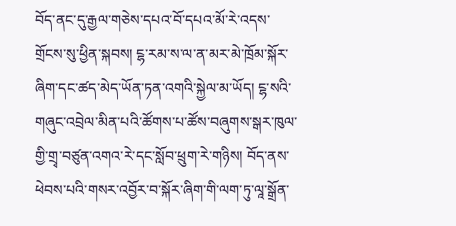བོད་ནང་དུ་རྒྱལ་གཅེས་དཔའ་བོ་དཔའ་མོ་རེ་འདས་གྲོངས་སུ་ཕྱིན་སྐབས། ངྷ་རམ་ས་ལ་ན་མར་མེ་ཁྲོམ་སྐོར་ཞིག་དང་ཚད་མེད་ཡོན་ཏན་འགའི་སྐྱེལ་མ་ཡོད། ངྷ་སའི་གཞུང་འབྲེལ་མིན་པའི་ཚོགས་པ་ཚོས་བཞུགས་སྒར་ཁུལ་གྱི་གྲྭ་བཙུན་འགའ་རེ་དང་སློབ་ཕྲུག་རེ་གཉིས། བོད་ནས་ཕེབས་པའི་གསར་འབྱོར་བ་སྐོར་ཞིག་གི་ལག་ཏུ་ལཱ་སྒྲོན་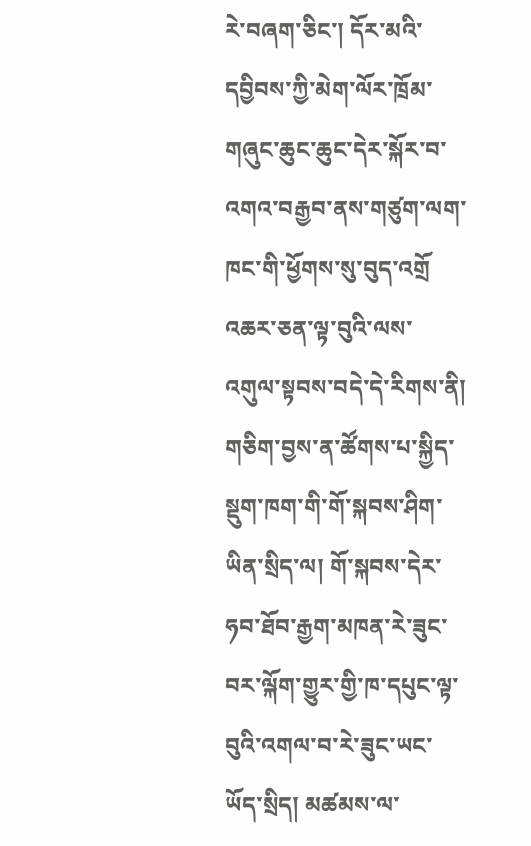རེ་བཞག་ཅིང་། དོར་མའི་དབྱིབས་ཀྱི་མེག་ལོར་ཁྲོམ་གཞུང་ཆུང་ཆུང་དེར་སྐོར་བ་འགའ་བརྒྱབ་ནས་གཙུག་ལག་ཁང་གི་ཕྱོགས་སུ་བུད་འགྲོ འཆར་ཅན་ལྟ་བུའི་ལས་འགུལ་སྟབས་བདེ་དེ་རིགས་ནི། གཅིག་བྱས་ན་ཚོགས་པ་སྐྱིད་སྡུག་ཁག་གི་གོ་སྐབས་ཤིག་ཡིན་སྲིད་ལ། གོ་སྐབས་དེར་ཧབ་ཐོབ་རྒྱག་མཁན་རེ་ཟུང་བར་ལྐོག་གྱུར་གྱི་ཁ་དཔུང་ལྟ་བུའི་འགལ་བ་རེ་ཟུང་ཡང་ཡོད་སྲིད། མཚམས་ལ་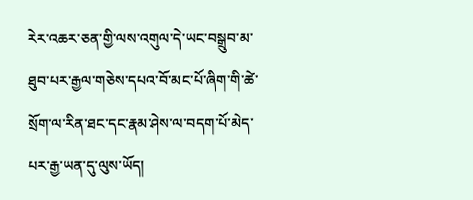རེར་འཆར་ཅན་གྱི་ལས་འགུལ་དེ་ཡང་བསྒྲུབ་མ་ཐུབ་པར་རྒྱལ་གཅེས་དཔའ་བོ་མང་པོ་ཞིག་གི་ཚེ་སྲོག་ལ་རིན་ཐང་དང་རྣམ་ཤེས་ལ་བདག་པོ་མེད་པར་རྒྱ་ཡན་དུ་ལུས་ཡོད།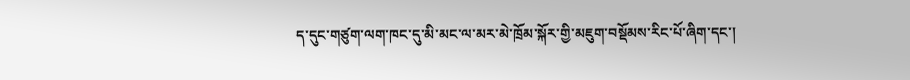ད་དུང་གཙུག་ལག་ཁང་དུ་མི་མང་ལ་མར་མེ་ཁྲོམ་སྐོར་གྱི་མཇུག་བསྡོམས་རིང་པོ་ཞིག་དང་།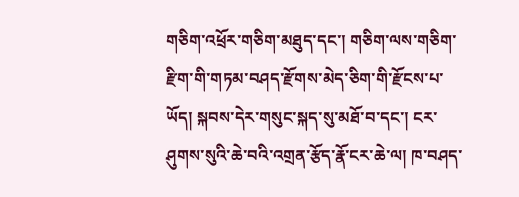གཅིག་འཕྲོར་གཅིག་མཐུད་དང་། གཅིག་ལས་གཅིག་རྫིག་གི་གཏམ་བཤད་རྫོགས་མེད་ཅིག་གི་རྫོངས་པ་ཡོད། སྐབས་དེར་གསུང་སྐད་སུ་མཐོ་བ་དང་། ངར་ཤུགས་སུའི་ཆེ་བའི་འགྲན་རྩོད་རྣོ་ངར་ཆེ་ལ། ཁ་བཤད་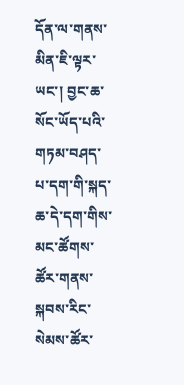དོན་ལ་གནས་མིན་ཇི་ལྟར་ཡང་། བྱང་ཆ་སོང་ཡོད་པའི་གཏམ་བཤད་པ་དག་གི་སྐད་ཆ་དེ་དག་གིས་མང་ཚོགས་ཚོར་གནས་སྐབས་རིང་སེམས་ཚོར་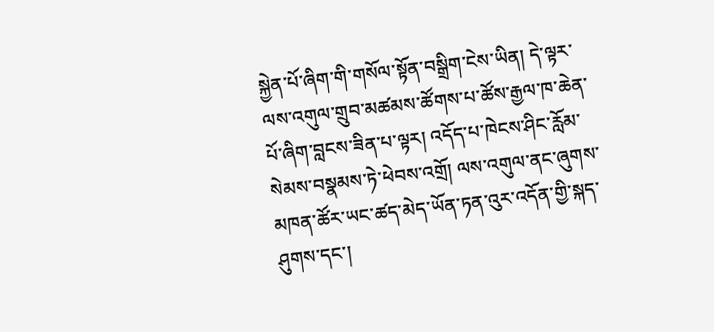སྐྱེན་པོ་ཞིག་གི་གསོལ་སྟོན་བསྒྲིག་ངེས་ཡིན། དེ་ལྟར་ལས་འགུལ་གྲུབ་མཚམས་ཚོགས་པ་ཚོས་རྒྱལ་ཁ་ཆེན་པོ་ཞིག་བླངས་ཟིན་པ་ལྟར། འདོད་པ་ཁེངས་ཤིང་རློམ་སེམས་བསྣམས་ཏེ་ཕེབས་འགྲོ། ལས་འགུལ་ནང་ཞུགས་མཁན་ཚོར་ཡང་ཚད་མེད་ཡོན་ཏན་འུར་འདོན་གྱི་སྐད་ཤུགས་དང་།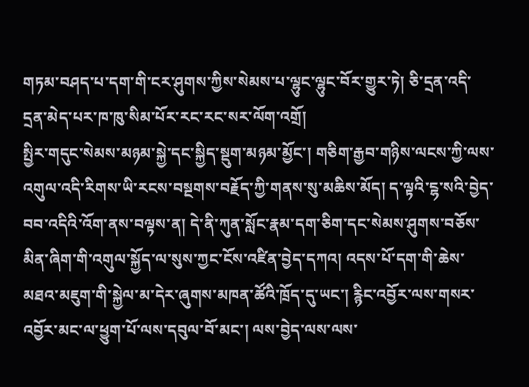གཏམ་བཤད་པ་དག་གི་ངར་ཤུགས་ཀྱིས་སེམས་པ་ལྷུང་ལྷུང་བོར་གྱུར་ཏེ། ཅི་དྲན་འདི་དྲན་མེད་པར་ཁ་ཁུ་སིམ་པོར་རང་རང་སར་ལོག་འགྲོ།
སྤྱིར་གདུང་སེམས་མཉམ་སྐྱེ་དང་སྐྱིད་སྡུག་མཉམ་མྱོང་། གཅིག་རྒྱབ་གཉིས་ལངས་ཀྱི་ལས་འགུལ་འདི་རིགས་ཡི་རངས་བསྔགས་བརྗོད་ཀྱི་གནས་སུ་མཆིས་མོད། ད་ལྟའི་ངྷ་སའི་བྱེད་བབ་འདིའི་འོག་ནས་བལྟས་ན། དེ་ནི་ཀུན་སློང་རྣམ་དག་ཅིག་དང་སེམས་ཤུགས་བཅོས་མིན་ཞིག་གི་འགུལ་སྐྱོད་ལ་སུས་ཀྱང་ངོས་འཛིན་བྱེད་དཀའ། འདས་པོ་དག་གི་ཆེས་མཐའ་མཇུག་གི་སྐྱེལ་མ་དེར་ཞུགས་མཁན་ཚོའི་ཁྲོད་དུ་ཡང་། རྙིང་འབྱོར་ལས་གསར་འབྱོར་མང་ལ་ཕྱུག་པོ་ལས་དབུལ་བོ་མང་། ལས་བྱེད་ལས་ལས་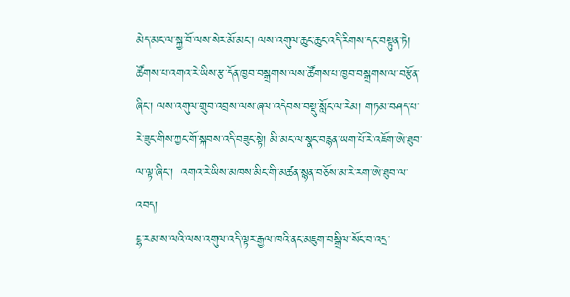མེད་མང་ལ་སྐྱ་བོ་ལས་སེར་མོ་མང་། ལས་འགུལ་ཆུང་ཆུང་འདི་རིགས་དང་བསྟུན་ཏེ། ཚོགས་པ་འགའ་རེ་ཡིས་རྩ་དོན་ཁྱབ་བསྒྲགས་ལས་ཚོགས་པ་ཁྱབ་བསྒྲགས་ལ་བརྩོན་ཞིང་། ལས་འགུལ་གྲུབ་འབྲས་ལས་ཞལ་འདེབས་བསྡུ་སློང་ལ་རེམ། གཏམ་བཤད་པ་རེ་ཟུང་གིས་ཀྱང་གོ་སྐབས་འདི་བཟུང་སྟེ། མི་མང་ལ་སྣང་བརྙན་ཡག་པོ་རེ་འཇོག་ཨེ་ཐུབ་ལ་ལྟ་ཞིང་།  འགའ་རེ་ཡིས་མཁས་མིང་གི་མཚན་སྙན་བཅོས་མ་རེ་རག་ཨེ་ཐུབ་ལ་འབད།
ངྷ་རམ་ས་ལའི་ལས་འགུལ་འདི་ལྟར་རྒྱལ་ཁའི་ནང་མཇུག་བསྒྲིལ་སོང་བ་འདྲ་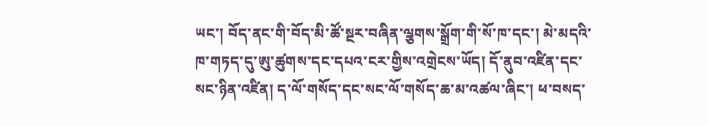ཡང་། བོད་ནང་གི་བོད་མི་ཚོ་སྔར་བཞིན་ལྕགས་སྒྲོག་གི་སོ་ཁ་དང་། མེ་མདའི་ཁ་གཏད་དུ་ཨུ་ཚུགས་དང་དཔའ་ངར་གྱིས་འགྲེངས་ཡོད། དོ་ནུབ་འཛིན་དང་སང་ཉིན་འཛིན། ད་ལོ་གསོད་དང་སང་ལོ་གསོད་ཆ་མ་འཚལ་ཞིང་། ཕ་བསད་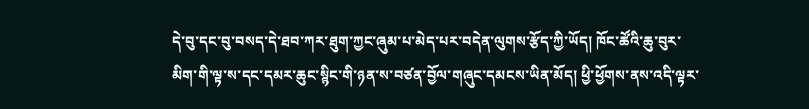དེ་བུ་དང་བུ་བསད་དེ་ཐབ་ཀར་ཐུག་ཀྱང་ཞུམ་པ་མེད་པར་བདེན་ལུགས་རྩོད་ཀྱི་ཡོད། ཁོང་ཚོའི་ཆུ་བུར་མིག་གི་ལྟ་ས་དང་དམར་ཆུང་སྙིང་གི་ཉན་ས་བཙན་བྱོལ་གཞུང་དམངས་ཡིན་མོད། ཕྱི་ཕྱོགས་ནས་འདི་ལྟར་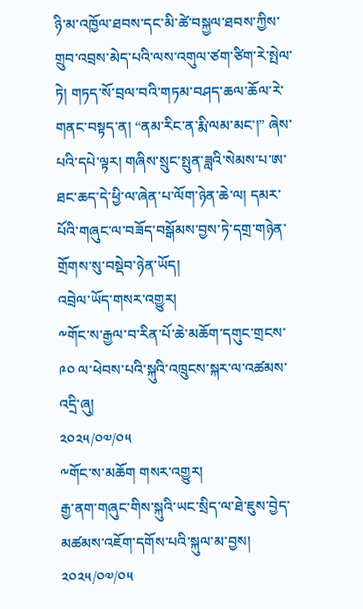ཉི་མ་འཁྱོལ་ཐབས་དང་མི་ཚེ་བསྐྱལ་ཐབས་ཀྱིས་གྲུབ་འབྲས་མེད་པའི་ལས་འགུལ་ཙག་ཙིག་རེ་སྤེལ་ཏེ། གཏད་སོ་བྲལ་བའི་གཏམ་བཤད་ཆལ་ཆོལ་རེ་གནང་བསྟད་ན། “ནམ་རིང་ན་རྨི་ལམ་མང་།” ཞེས་པའི་དཔེ་ལྟར། གཞིས་སྲུང་སྤུན་ཟླའི་སེམས་པ་ཨ་ཐང་ཆད་དེ་ཕྱི་ལ་ཞེན་པ་ལོག་ཉེན་ཆེ་ལ། དམར་པོའི་གཞུང་ལ་བཟོད་བསྒོམས་བྱས་ཏེ་དགྲ་གཉེན་གྲོགས་སུ་བསྡེབ་ཉེན་ཡོད།
འབྲེལ་ཡོད་གསར་འགྱུར།
༸གོང་ས་རྒྱལ་བ་རིན་པོ་ཆེ་མཆོག་དགུང་གྲངས་ ༩༠ ལ་ཕེབས་པའི་སྐུའི་འཁྲུངས་སྐར་ལ་འཚམས་འདྲི་ཞུ།
༢༠༢༥/༠༧/༠༥
༸གོང་ས་མཆོག གསར་འགྱུར།
རྒྱ་ནག་གཞུང་གིས་སྐུའི་ཡང་སྲིད་ལ་ཐེ་ཇུས་བྱེད་མཚམས་འཇོག་དགོས་པའི་སྐུལ་མ་བྱས།
༢༠༢༥/༠༧/༠༥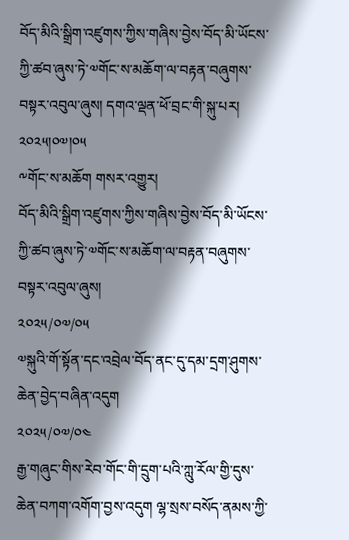བོད་མིའི་སྒྲིག་འཛུགས་ཀྱིས་གཞིས་བྱེས་བོད་མི་ཡོངས་ཀྱི་ཚབ་ཞུས་ཏེ་༧གོང་ས་མཆོག་ལ་བརྟན་བཞུགས་བསྟར་འབུལ་ཞུས། དགའ་ལྡན་ཕོ་བྲང་གི་སྐུ་པར། ༢༠༢༥།༠༧།༠༥
༸གོང་ས་མཆོག གསར་འགྱུར།
བོད་མིའི་སྒྲིག་འཛུགས་ཀྱིས་གཞིས་བྱེས་བོད་མི་ཡོངས་ཀྱི་ཚབ་ཞུས་ཏེ་༧གོང་ས་མཆོག་ལ་བརྟན་བཞུགས་བསྟར་འབུལ་ཞུས།
༢༠༢༥/༠༧/༠༥
༧སྐུའི་གོ་སྟོན་དང་འབྲེལ་བོད་ནང་དུ་དམ་དྲག་ཤུགས་ཆེན་བྱེད་བཞིན་འདུག
༢༠༢༥/༠༧/༠༤
རྒྱ་གཞུང་གིས་རེབ་གོང་གི་དྲུག་པའི་ཀླུ་རོལ་གྱི་དུས་ཆེན་བཀག་འགོག་བྱས་འདུག ལྷ་སྲས་བསོད་ནམས་ཀྱི་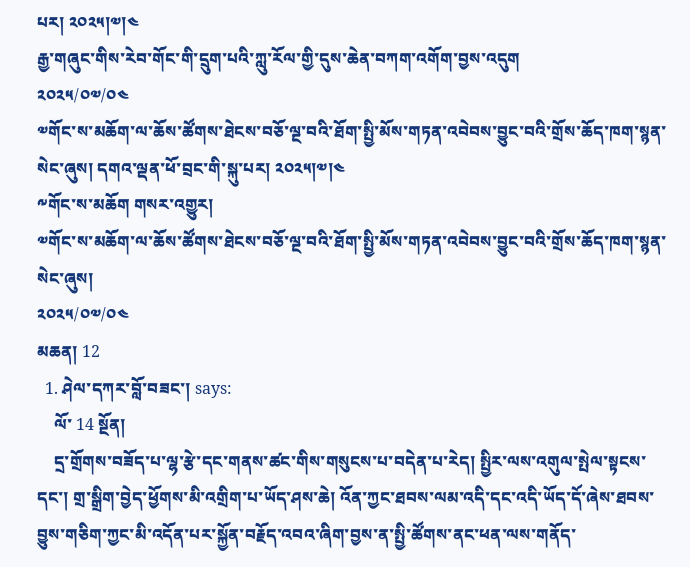པར། ༢༠༢༥།༧།༤
རྒྱ་གཞུང་གིས་རེབ་གོང་གི་དྲུག་པའི་ཀླུ་རོལ་གྱི་དུས་ཆེན་བཀག་འགོག་བྱས་འདུག
༢༠༢༥/༠༧/༠༤
༧གོང་ས་མཆོག་ལ་ཆོས་ཚོགས་ཐེངས་བཅོ་ལྔ་བའི་ཐོག་སྤྱི་མོས་གཏན་འབེབས་བྱུང་བའི་གྲོས་ཆོད་ཁག་སྙན་སེང་ཞུས། དགའ་ལྡན་ཕོ་བྲང་གི་སྐུ་པར། ༢༠༢༥།༧།༤
༸གོང་ས་མཆོག གསར་འགྱུར།
༧གོང་ས་མཆོག་ལ་ཆོས་ཚོགས་ཐེངས་བཅོ་ལྔ་བའི་ཐོག་སྤྱི་མོས་གཏན་འབེབས་བྱུང་བའི་གྲོས་ཆོད་ཁག་སྙན་སེང་ཞུས།
༢༠༢༥/༠༧/༠༤
མཆན། 12
  1. ཤེལ་དཀར་བློ་བཟང་། says:
    ལོ་ 14 སྔོན།
    དྲ་གྲོགས་བཟོད་པ་ལྷ་རྩེ་དང་གནས་ཚང་གིས་གསུངས་པ་བདེན་པ་རེད། སྤྱིར་ལས་འགུལ་སྤེལ་སྟངས་དང་། གྲ་སྒྲིག་བྱེད་ཕྱོགས་མི་འགྲིག་པ་ཡོད་ཤས་ཆེ། འོན་ཀྱང་ཐབས་ལམ་འདི་དང་འདི་ཡོད་དོ་ཞེས་ཐབས་བྱུས་གཅིག་ཀྱང་མི་འདོན་པར་སྐྱོན་བརྗོད་འབའ་ཞིག་བྱས་ན་སྤྱི་ཚོགས་ནང་ཕན་ལས་གནོད་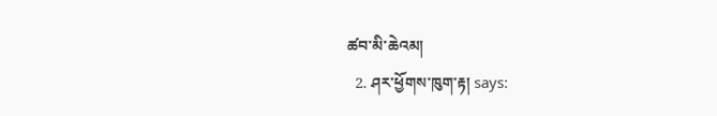ཚབ་མི་ཆེའམ།
  2. ཤར་ཕྱོགས་ཁུག་རྟ། says: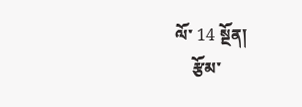ལོ་ 14 སྔོན།
    རྩོམ་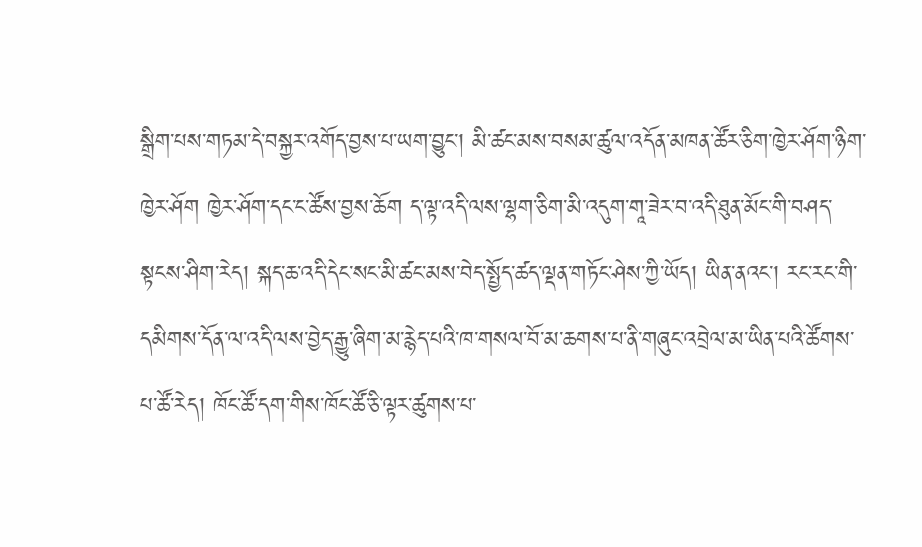སྒྲིག་པས་གཏམ་དེ་བསྐྱར་འགོད་བྱས་པ་ཡག་བྱུང་། མི་ཚང་མས་བསམ་ཚུལ་འདོན་མཁན་ཚོར་ཅིག་ཁྱེར་ཤོག་ཉིག་ཁྱེར་ཤོག ཁྱེར་ཤོག་དང་ང་ཚོས་བྱས་ཆོག ད་ལྟ་འདི་ལས་ལྷག་ཅིག་མི་འདུག་གཱ་ཟེར་བ་འདི་ཐུན་མོང་གི་བཤད་སྟངས་ཤིག་རེད། སྐད་ཆ་འདི་དེང་སང་མི་ཚང་མས་བེད་སྤྱོད་ཚད་ལྡན་གཏོང་ཤེས་ཀྱི་ཡོད། ཡིན་ནའང་། རང་རང་གི་དམིགས་དོན་ལ་འདི་ལས་བྱེད་རྒྱུ་ཞིག་མ་རྙེད་པའི་ཁ་གསལ་བོ་མ་ཆགས་པ་ནི་གཞུང་འབྲེལ་མ་ཡིན་པའི་ཚོགས་པ་ཚོ་རེད། ཁོང་ཚོ་དག་གིས་ཁོང་ཚོ་ཅི་ལྟར་ཚུགས་པ་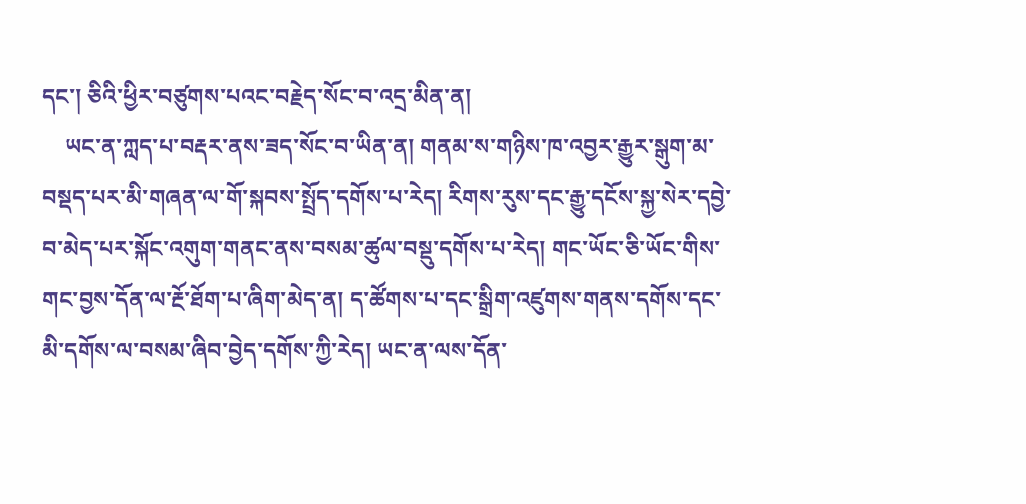དང་། ཅིའི་ཕྱིར་བཙུགས་པའང་བརྗེད་སོང་བ་འདྲ་མིན་ན།
    ཡང་ན་ཀླད་པ་བརྡར་ནས་ཟད་སོང་བ་ཡིན་ན། གནམ་ས་གཉིས་ཁ་འབྱར་རྒྱུར་སྒུག་མ་བསྡད་པར་མི་གཞན་ལ་གོ་སྐབས་སྤྲོད་དགོས་པ་རེད། རིགས་རུས་དང་རྒྱུ་དངོས་སྐྱ་སེར་དབྱེ་བ་མེད་པར་སྐོང་འགུག་གནང་ནས་བསམ་ཚུལ་བསྡུ་དགོས་པ་རེད། གང་ཡོང་ཅི་ཡོང་གིས་གང་བྱས་དོན་ལ་རྔོ་ཐོག་པ་ཞིག་མེད་ན། ད་ཚོགས་པ་དང་སྒྲིག་འཛུགས་གནས་དགོས་དང་མི་དགོས་ལ་བསམ་ཞིབ་བྱེད་དགོས་ཀྱི་རེད། ཡང་ན་ལས་དོན་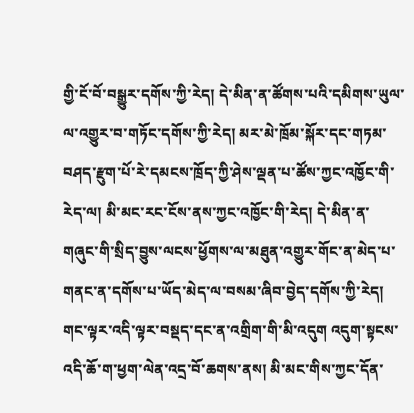གྱི་ངོ་བོ་བསྒྱུར་དགོས་ཀྱི་རེད། དེ་མིན་ན་ཚོགས་པའི་དམིགས་ཡུལ་ལ་འགྱུར་བ་གཏོང་དགོས་ཀྱི་རེད། མར་མེ་ཁྲོམ་སྐོར་དང་གཏམ་བཤད་རྫུག་པོ་རེ་དམངས་ཁྲོད་ཀྱི་ཤེས་ལྡན་པ་ཚོས་ཀྱང་འཁྱོང་གི་རེད་ལ། མི་མང་རང་ངོས་ནས་ཀྱང་འཁྱོང་གི་རེད། དེ་མིན་ན་གཞུང་གི་སྲིད་བྱུས་ལངས་ཕྱོགས་ལ་མཐུན་འགྱུར་གོང་ན་མེད་པ་གནང་ན་དགོས་པ་ཡོད་མེད་ལ་བསམ་ཞིབ་བྱེད་དགོས་ཀྱི་རེད། གང་ལྟར་འདི་ལྟར་བསྡད་དང་ན་འགྲིག་གི་མི་འདུག འདུག་སྟངས་འདི་ཆོ་ག་ཕྱག་ལེན་འདྲ་བོ་ཆགས་ནས། མི་མང་གིས་ཀྱང་དོན་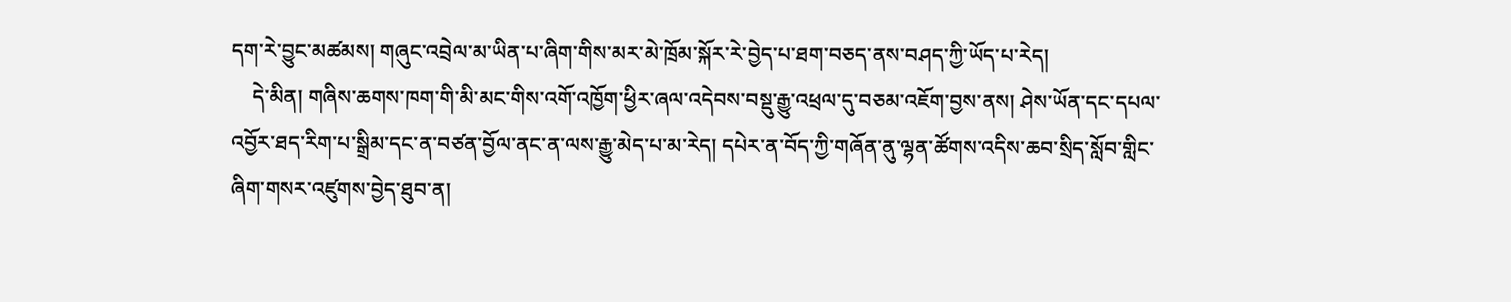དག་རེ་བྱུང་མཚམས། གཞུང་འབྲེལ་མ་ཡིན་པ་ཞིག་གིས་མར་མེ་ཁྲོམ་སྐོར་རེ་བྱེད་པ་ཐག་བཅད་ནས་བཤད་ཀྱི་ཡོད་པ་རེད།
    དེ་མིན། གཞིས་ཆགས་ཁག་གི་མི་མང་གིས་འགོ་འཁྱོག་ཕྱིར་ཞལ་འདེབས་བསྡུ་རྒྱུ་འཕྲལ་དུ་བཅམ་འཇོག་བྱས་ནས། ཤེས་ཡོན་དང་དཔལ་འབྱོར་ཐད་རིག་པ་སྒྲིམ་དང་ན་བཙན་བྱོལ་ནང་ན་ལས་རྒྱུ་མེད་པ་མ་རེད། དཔེར་ན་བོད་ཀྱི་གཞོན་ནུ་ལྷན་ཚོགས་འདིས་ཆབ་སྲིད་སློབ་གླིང་ཞིག་གསར་འཛུགས་བྱེད་ཐུབ་ན།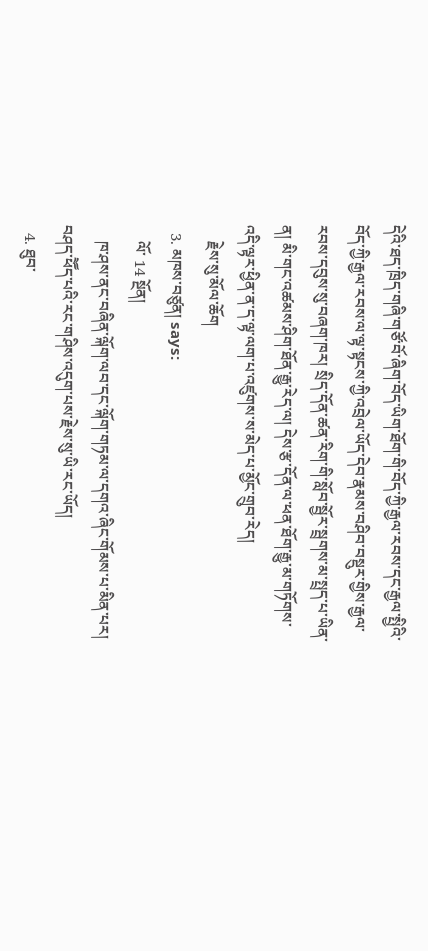དེའི་ཐད་ཁྲིད་གཞི་གཙོ་བོ་ཞིག་བོད་ཡིག་ཐོག་གི་བོད་ཀྱི་རྒྱལ་རབས་དང་རྒྱལ་སྤྱིའི་བོད་ཀྱི་རྒྱལ་རབས་ལ་ལྟ་སྟངས་ཀྱི་འབྲེལ་ཡོད་དེབ་རྣམས་བཤིབ་བསྡུར་གྱིས་རྒྱལ་རབས་དབུས་སུ་བཞག་ཁར། སྲིད་དོན་ཚན་རིག་གི་སློབ་སྦྱོར་སྦྲགས་མ་སྤྲད་པ་ཡིན་ན། མི་གང་འཚམས་ཤིག་ཐོན་རྒྱུ་རེད་ལ། དེས་རྩ་དོན་ལ་ཕན་ཐོག་རྒྱུ་མ་གཏོགས་འདི་ལྟར་ཕྱིན་ན་ད་ལྟ་ལག་པ་འཛུགས་ས་མེད་པ་མྱོང་གྲུབ་རེད།
    རྗེས་སུ་མོལ་ཆོག
  3. མཁས་བཙུན། says:
    ལོ་ 14 སྔོན།
    ཁ་ཤས་ནང་བཞིན་ལྐོག་ལབ་དང་ལྐོག་གཏམ་ལ་དགའ་ཞིང་གོམས་པ་མིན་པར། བཤད་ཕཽད་པའི་རང་གཤིས་འདུག་པས་རྗེས་སུ་ཡི་རང་ཡོད།
  4. ཐུབ་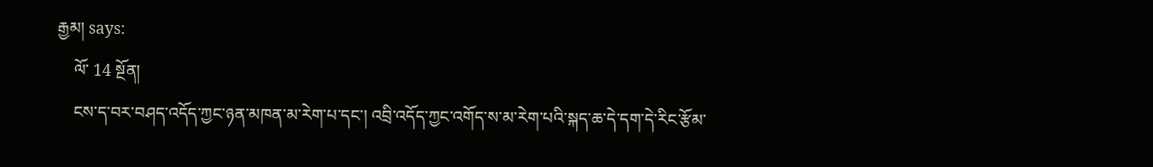རྒྱམ། says:
    ལོ་ 14 སྔོན།
    ངས་ད་བར་བཤད་འདོད་ཀྱང་ཉན་མཁན་མ་རེག་པ་དང་། འབྲི་འདོད་ཀྱང་འགོད་ས་མ་རེག་པའི་སྐད་ཆ་དེ་དག་དེ་རིང་རྩོམ་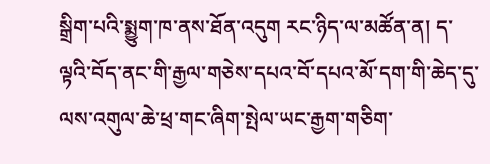སྒྲིག་པའི་སྨྱུག་ཁ་ནས་ཐོན་འདུག རང་ཉིད་ལ་མཚོན་ན། ད་ལྟའི་བོད་ནང་གི་རྒྱལ་གཅེས་དཔའ་བོ་དཔའ་མོ་དག་གི་ཆེད་དུ་ལས་འགུལ་ཆེ་ཕྲ་གང་ཞིག་སྤེལ་ཡང་རྒྱག་གཅིག་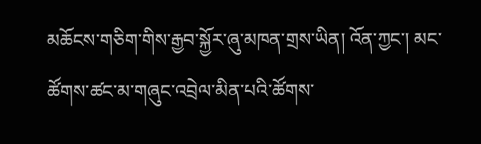མཆོངས་གཅིག་གིས་རྒྱབ་སྐྱོར་ཞུ་མཁན་གྲས་ཡིན། འོན་ཀྱང་། མང་ཚོགས་ཚང་མ་གཞུང་འབྲེལ་མིན་པའི་ཚོགས་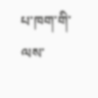པ་ཁག་གི་ལས་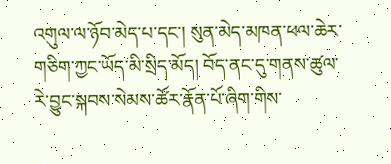འགུལ་ལ་ཉོབ་མེད་པ་དང་། སུན་མེད་མཁན་ཕལ་ཆེར་གཅིག་ཀྱང་ཡོད་མི་སྲིད་མོད། བོད་ནང་དུ་གནས་ཚུལ་རེ་བྱུང་སྐབས་སེམས་ཚོར་རྣོན་པོ་ཞིག་གིས་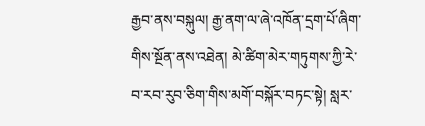རྒྱབ་ནས་བསྐུལ། རྒྱ་ནག་ལ་ཞེ་འཁོན་དྲག་པོ་ཞིག་གིས་སྔོན་ནས་འཐེན། མེ་ཚིག་མེར་གཏུགས་ཀྱི་རེ་བ་རབ་རུབ་ཅིག་གིས་མགོ་བསྐོར་བཏང་སྟེ། སླར་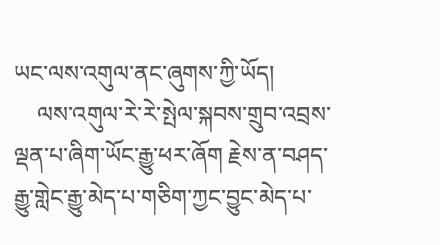ཡང་ལས་འགུལ་ནང་ཞུགས་ཀྱི་ཡོད།
    ལས་འགུལ་རེ་རེ་སྤེལ་སྐབས་གྲུབ་འབྲས་ལྡན་པ་ཞིག་ཡོང་རྒྱུ་ཕར་ཞོག རྗེས་ན་བཤད་རྒྱུ་གླེང་རྒྱུ་མེད་པ་གཅིག་ཀྱང་བྱུང་མེད་པ་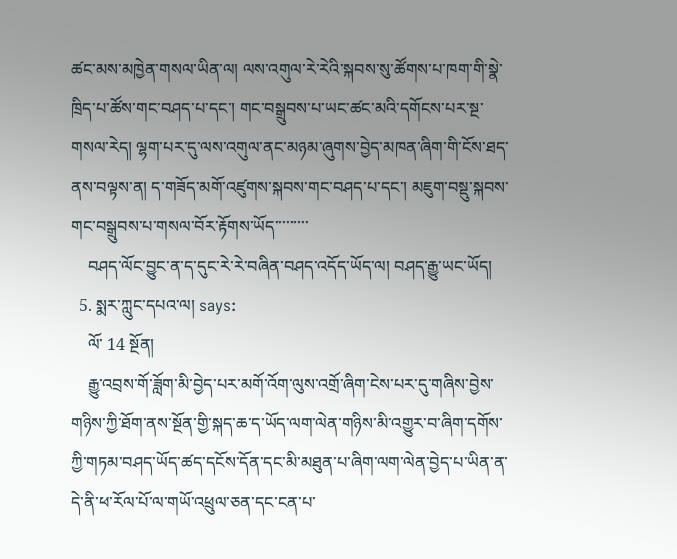ཚང་མས་མཁྱེན་གསལ་ཡིན་ལ། ལས་འགུལ་རེ་རེའི་སྐབས་སུ་ཚོགས་པ་ཁག་གི་སྣེ་ཁྲིད་པ་ཚོས་གང་བཤད་པ་དང་། གང་བསྒྲུབས་པ་ཡང་ཚང་མའི་དགོངས་པར་སྔ་གསལ་རེད། ལྷག་པར་དུ་ལས་འགུལ་ནང་མཉམ་ཞུགས་བྱེད་མཁན་ཞིག་གི་ངོས་ཐད་ནས་བལྟས་ན། ད་གཟོད་མགོ་འཛུགས་སྐབས་གང་བཤད་པ་དང་། མཇུག་བསྡུ་སྐབས་གང་བསྒྲུབས་པ་གསལ་བོར་རྟོགས་ཡོད་་་་་་་་་
    བཤད་ལོང་བྱུང་ན་ད་དུང་རེ་རེ་བཞིན་བཤད་འདོད་ཡོད་ལ། བཤད་རྒྱུ་ཡང་ཡོད།
  5. སྨར་ཀླུང་དཔའ་ལ། says:
    ལོ་ 14 སྔོན།
    རྒྱུ་འབྲས་གོ་ཟློག་མི་བྱེད་པར་མགོ་འོག་ལུས་འགྲོ་ཞིག་ངེས་པར་དུ་གཞིས་བྱེས་གཉིས་ཀྱི་ཐོག་ནས་སྔོན་གྱི་སྐད་ཆ་ད་ཡོད་ལག་ལེན་གཉིས་མི་འགྱུར་བ་ཞིག་དགོས་ཀྱི་གཏམ་བཤད་ཡོད་ཚད་དངོས་དོན་དང་མི་མཐུན་པ་ཞིག་ལག་ལེན་བྱེད་པ་ཡིན་ན་དེ་ནི་ཕ་རོལ་པོ་ལ་གཡོ་འཕྲུལ་ཅན་དང་ངན་པ་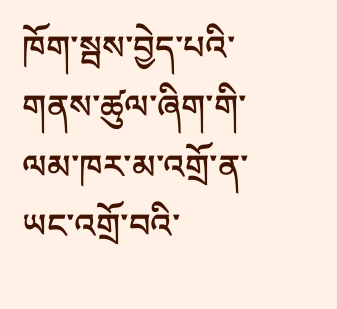ཁོག་སྦས་བྱེད་པའི་གནས་ཚུལ་ཞིག་གི་ལམ་ཁར་མ་འགྲོ་ན་ཡང་འགྲོ་བའི་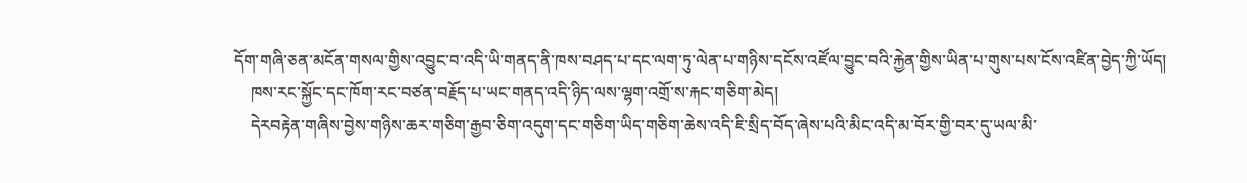དོག་གཞི་ཅན་མངོན་གསལ་གྱིས་འབྱུང་བ་འདི་ཡི་གནད་ནི་ཁས་བཤད་པ་དང་ལག་ཏུ་ལེན་པ་གཉིས་དངོས་འཛོལ་བྱུང་བའི་རྐྱེན་གྱིས་ཡིན་པ་གུས་པས་ངོས་འཛིན་བྱེད་ཀྱི་ཡོད།
    ཁས་རང་སྐྱོང་དང་ཁོག་རང་བཙན་བརྗོད་པ་ཡང་གནད་འདི་ཉིད་ལས་ལྷག་འགྲོ་ས་རྐང་གཅིག་མེད།
    དེརབརྟེན་གཞིས་བྱེས་གཉིས་ཆར་གཅིག་རྒྱབ་ཅིག་འདུག་དང་གཅིག་ཡིད་གཅིག་ཆེས་འདི་ཇི་སྲིད་བོད་ཞེས་པའི་མིང་འདི་མ་བོར་གྱི་བར་དུ་ཡལ་མི་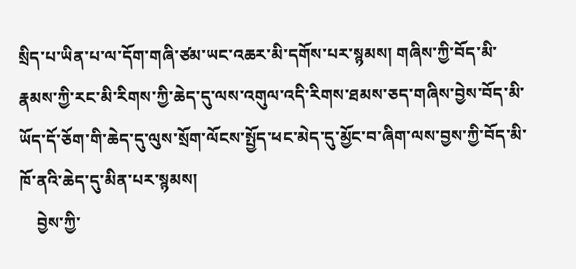སྲིད་པ་ཡིན་པ་ལ་དོག་གཞི་ཙམ་ཡང་འཆར་མི་དགོས་པར་སྙམས། གཞིས་ཀྱི་བོད་མི་རྣམས་ཀྱི་རང་མི་རིགས་ཀྱི་ཆེད་དུ་ལས་འགུལ་འདི་རིགས་ཐམས་ཅད་གཞིས་བྱེས་བོད་མི་ཡོད་དོ་ཅོག་གི་ཆེད་དུ་ལུས་སྲོག་ལོངས་སྤྱོད་ཕང་མེད་དུ་མྱོང་བ་ཞིག་ལས་བྱས་ཀྱི་བོད་མི་ཁོ་ནའི་ཆེད་དུ་མིན་པར་སྙམས།
    བྱེས་ཀྱི་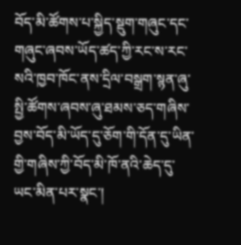བོད་མི་ཚོགས་པ་སྐྱིད་སྡུག་གཞུང་དང་གཞུང་ཞབས་ཡོད་ཚད་ཀྱི་རང་ས་རང་སའི་ཁྱབ་ཁོང་ནས་དྲིལ་བསྒྲག་སྙན་ཞུ་སྤྱི་ཚོགས་ཞབས་ཞུ་ཐམས་ཅད་གཞིས་བྱས་བོད་མི་ཡོད་དུ་ཅོག་གི་དོན་དུ་ཡིན་གྱི་གཞིས་ཀྱི་བོད་མི་ཁོ་ནའི་ཆེད་དུ་ཡང་མིན་པར་སྣང་།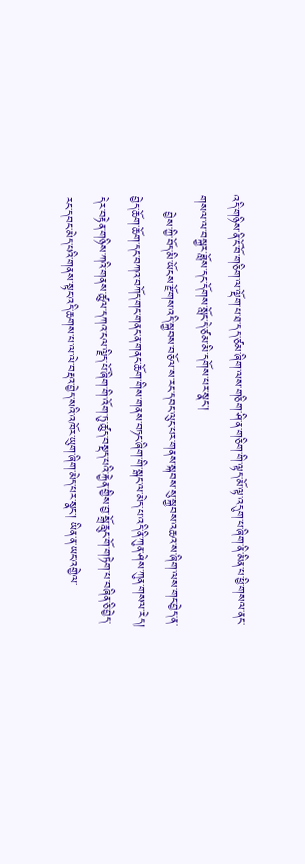འདི་གཉིས་ནི་ངོ་བོ་གཅིག་ལ་ལྡོག་པ་ཐ་དད་ཙམ་ཞིག་ལས་གཅིག་ཤི་ན་གཅིག་གི་ལྟད་མོ་ལྟ་འདུག་པ་ཞིག་ནི་མིན་པ་ཕྱི་གསལ་ནང་གསལ་ལ་བསྐྱར་ཟློས་དང་དོགས་སློང་དེ་ཙམ་མི་དགོས་པར་སྣང་།
    བྱེས་ཀྱི་བོད་མི་ཡོངས་རྫོགས་འདི་སྐྱབས་བཅོལ་ས་རང་དབང་ལུང་པར་གནས་སྐབས་སུ་སྐྱབས་འཆའ་ས་ཞིག་ལས་གང་བྱེད་ན་བྱེད་ཆོག་ཆོག་དང་བཀའ་བཀོད་གང་གནང་ན་གནང་ཆོག་གིས་གནས་བཏང་ཞིག་གི་སྒང་ལ་མེད་པ་འདི་ནི་ཀུན་ཤེས་ཀུན་གསལ་རེད། དེར་བརྟེན་གཉིས་ཀའི་གནས་ཚུལ་དཀའ་ངལ་ལྗིད་པོ་ཞིག་གི་འོག་ཏུ་ཚུད་བསྡད་པའི་རྐྱེན་གྱིས་བྱ་སྒྲོ་རླུང་གོ་གཏེག་པ་བཞིན་ཅི་བྱེད་རང་དབང་མེད་པའི་གནས་སྟང་འདི་ཆགས་པ་ལ་ལེ་བརྡའ་བྱེད་སའི་འཁོར་ཡུག་ཞིག་མེད་པར་སྣང་། ཡིན་ན་ཡང་འགྱེལ་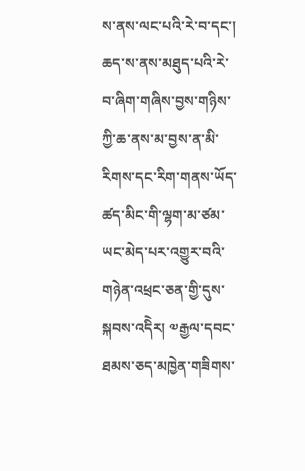ས་ནས་ལང་པའི་རེ་བ་དང་། ཆད་ས་ནས་མཐུད་པའི་རེ་བ་ཞིག་གཞིས་བྱས་གཉིས་ཀྱི་ཆ་ནས་མ་བྱས་ན་མི་རིགས་དང་རིག་གནས་ཡོད་ཚད་མིང་གི་ལྷག་མ་ཙམ་ཡང་མེད་པར་འགྱུར་བའི་གཉེན་འཕྲང་ཅན་གྱི་དུས་སྐབས་འདིེར། ༧རྒྱལ་དབང་ཐམས་ཅད་མཁྱེན་གཟིགས་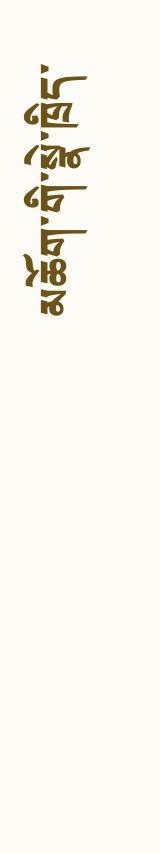མཆོག་གི་སྣེ་ཁྲིད་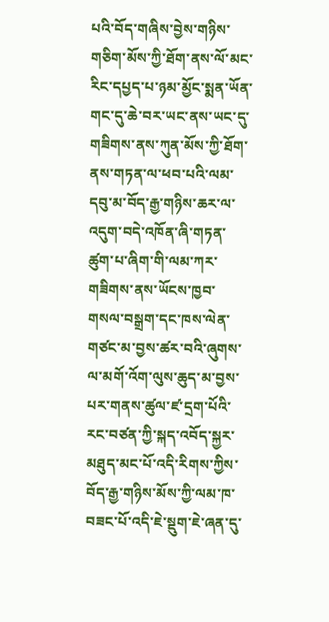པའི་བོད་གཞིས་བྱེས་གཉིས་གཅིག་མོས་ཀྱི་ཐོག་ནས་ལོ་མང་རིང་དཔྱད་པ་ཉམ་མྱོང་སྨན་ཡོན་གང་དུ་ཆེ་བར་ཡང་ནས་ཡང་དུ་གཟིགས་ནས་ཀུན་མོས་ཀྱི་ཐོག་ནས་གཏན་ལ་ཕབ་པའི་ལམ་དབུ་མ་བོད་རྒྱ་གཉིས་ཆར་ལ་འདུག་བདེ་འཁོན་ཞི་གཏན་ཚུག་པ་ཞིག་གི་ལམ་ཀར་གཟིགས་ནས་ཡོངས་ཁྱབ་གསལ་བསྒྲག་དང་ཁས་ལེན་གཙང་མ་བྱས་ཚར་བའི་ཞུགས་ལ་མགོ་འོག་ལུས་ཆུད་མ་བྱས་པར་གནས་ཚུལ་ཛ་དྲག་པོའི་རང་བཙན་ཀྱི་སྐད་འབོད་སྐྱར་མཐུད་མང་པོ་འདི་རིགས་ཀྱིས་བོད་རྒྱ་གཉིས་མོས་ཀྱི་ལམ་ཁ་བཟང་པོ་འདི་ཇེ་སྡུག་ཇེ་ཞན་དུ་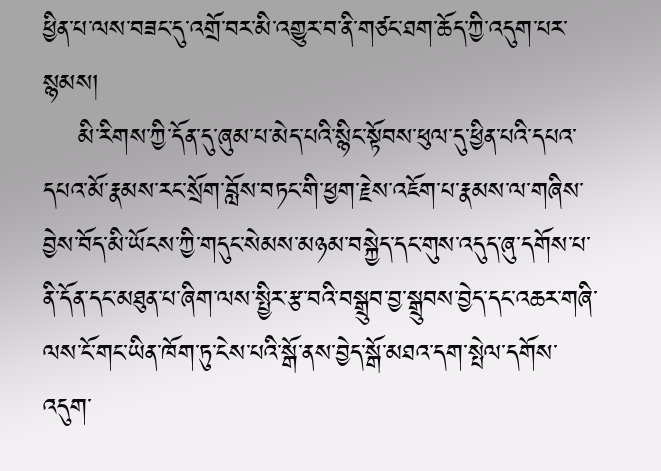ཕྱིན་པ་ལས་བཟང་དུ་འགྲོ་བར་མི་འགྱུར་བ་ནི་གཙང་ཐག་ཆོད་ཀྱི་འདུག་པར་སྙམས།
    མི་རིགས་ཀྱི་དོན་དུ་ཞུམ་པ་མེད་པའི་སྙིང་སྟོབས་ཕུལ་དུ་ཕྱིན་པའི་དཔའ་དཔའ་མོ་རྣམས་རང་སྲོག་བློས་བཏང་གི་ཕྱག་རྗེས་འཇོག་པ་རྣམས་ལ་གཞིས་བྱེས་བོད་མི་ཡོངས་ཀྱི་གདུང་སེམས་མཉམ་བསྐྱེད་དང་གུས་འདུད་ཞུ་དགོས་པ་ནི་དོན་དང་མཐུན་པ་ཞིག་ལས་སྤྱིར་རྩ་བའི་བསྒྲུབ་བྱ་སྒྲུབས་བྱེད་དང་འཆར་གཞི་ལས་ངོ་གང་ཡིན་ཁོག་ཏུ་ངེས་པའི་སྒོ་ནས་བྱེད་སྒོ་མཐའ་དག་སྤེལ་དགོས་འདུག་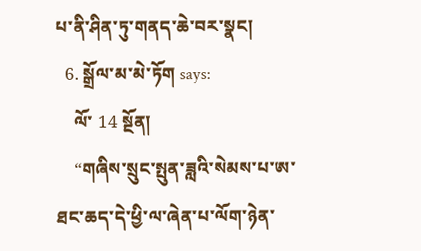པ་ནི་ཤིན་ཏུ་གནད་ཆེ་བར་སྣང།
  6. སྒྲོལ་མ་མེ་ཏོག says:
    ལོ་ 14 སྔོན།
    “གཞིས་སྲུང་སྤུན་ཟླའི་སེམས་པ་ཨ་ཐང་ཆད་དེ་ཕྱི་ལ་ཞེན་པ་ལོག་ཉེན་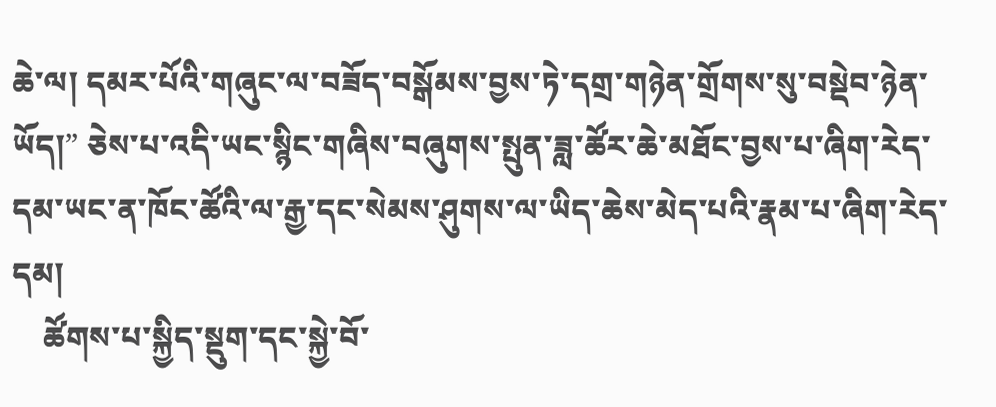ཆེ་ལ། དམར་པོའི་གཞུང་ལ་བཟོད་བསྒོམས་བྱས་ཏེ་དགྲ་གཉེན་གྲོགས་སུ་བསྡེབ་ཉེན་ཡོད།” ཅེས་པ་འདི་ཡང་སྙིང་གཞིས་བཞུགས་སྤུན་ཟླ་ཚོར་ཆེ་མཐོང་བྱས་པ་ཞིག་རེད་དམ་ཡང་ན་ཁོང་ཚོའི་ལ་རྒྱ་དང་སེམས་ཤུགས་ལ་ཡིད་ཆེས་མེད་པའི་རྣམ་པ་ཞིག་རེད་དམ།
    ཚོགས་པ་སྐྱིད་སྡུག་དང་སྐྱེ་བོ་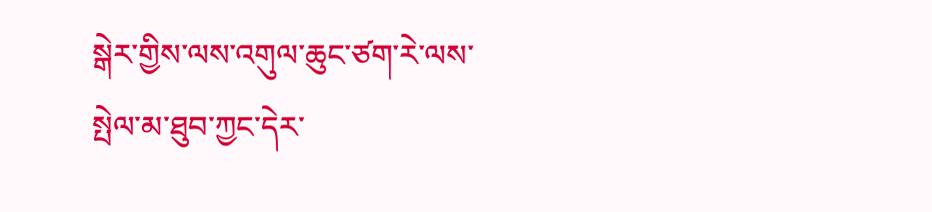སྒེར་གྱིས་ལས་འགུལ་ཆུང་ཙག་རེ་ལས་སྤེལ་མ་ཐུབ་ཀྱང་དེར་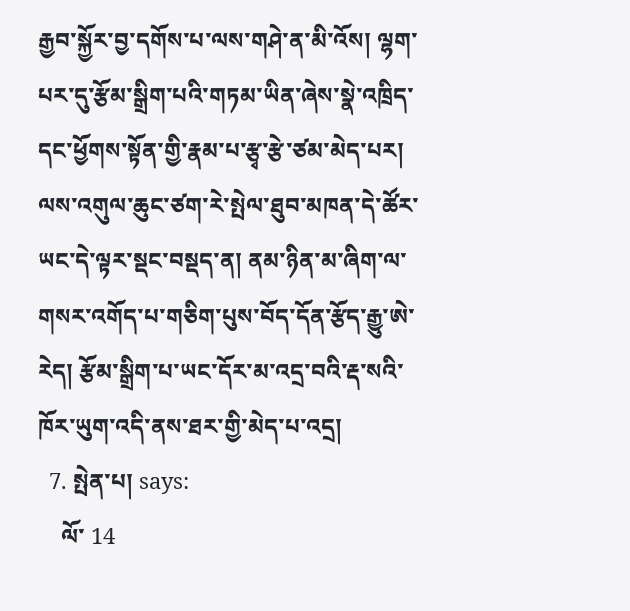རྒྱབ་སྐྱོར་བྱ་དགོས་པ་ལས་གཤེ་ན་མི་འོས། ལྷག་པར་དུ་རྩོམ་སྒྲིག་པའི་གཏམ་ཡིན་ཞེས་སྣེ་འཁྲིད་དང་ཕྱོགས་སྟོན་གྱི་རྣམ་པ་རྩྭ་རྩེ་ཙམ་མེད་པར། ལས་འགུལ་ཆུང་ཙག་རེ་སྤེལ་ཐུབ་མཁན་དེ་ཚོར་ཡང་དེ་ལྟར་སྡང་བསྡད་ན། ནམ་ཉིན་མ་ཞིག་ལ་གསར་འགོད་པ་གཅིག་པུས་བོད་དོན་རྩོད་རྒྱུ་ཨེ་རེད། རྩོམ་སྒྲིག་པ་ཡང་དོར་མ་འདྲ་བའི་རྡ་སའི་ཁོར་ཡུག་འདི་ནས་ཐར་གྱི་མེད་པ་འདྲ།
  7. སྤེན་པ། says:
    ལོ་ 14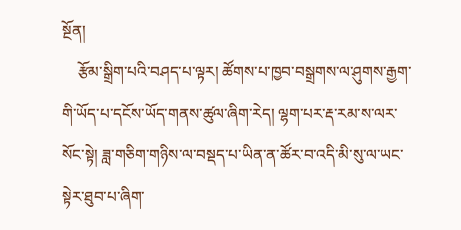སྔོན།
    རྩོམ་སྒྲིག་པའི་བཤད་པ་ལྟར། ཚོགས་པ་ཁྱབ་བསྒྲགས་ལ་ཤུགས་རྒྱག་གི་ཡོད་པ་དངོས་ཡོད་གནས་ཚུལ་ཞིག་རེད། ལྷག་པར་རྡ་རམ་ས་ལར་སོང་སྟེ། ཟླ་གཅིག་གཉིས་ལ་བསྡད་པ་ཡིན་ན་ཚོར་བ་འདི་མི་སུ་ལ་ཡང་སྟེར་ཐུབ་པ་ཞིག་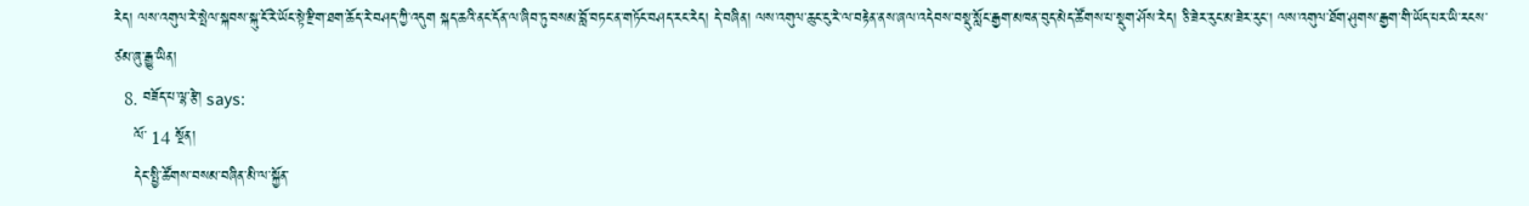རེད། ལས་འགུལ་རེ་སྤེལ་སྐབས་སྐུ་ངོ་རེ་ཡོང་སྟེ་རྫིག་ཐག་ཆོད་རེ་བཤད་ཀྱི་འདུག སྐད་ཆའི་ནང་དོན་ལ་ཞིབ་ཏུ་བསམ་བློ་བཏང་ན་གཏོང་བཤད་རང་རེད། དེ་བཞིན། ལས་འགུལ་ཆུང་ངུ་རེ་ལ་བརྟེན་ནས་ཞལ་འདེབས་བསྡུ་སློང་རྒྱག་མཁན་བུད་མེད་ཚོགས་པ་སྡུག་ཤོས་རེད། ཅི་ཟེར་རུང་མ་ཟེར་རུང་། ལས་འགུལ་ཐོག་ཤུགས་རྒྱག་གི་ཡོད་པར་ཡི་རངས་ཙམ་ཞུ་རྒྱུ་ཡིན།
  8. བཟོད་པ་ལྷ་རྩེ། says:
    ལོ་ 14 སྔོན།
    དེང་སྤྱི་ཚོགས་བསམ་བཞིན་མི་ལ་སྐྱོན་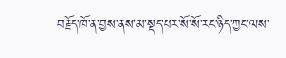བརྗོད་ཁོ་ན་བྱས་ནས་མ་སྡད་པར་སོ་སོ་རང་ཉིད་ཀྱང་ལས་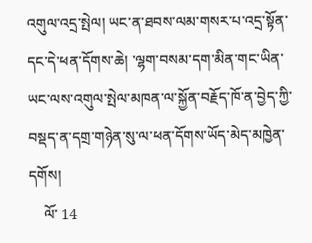འགུལ་འདྲ་སྤེལ། ཡང་ན་ཐབས་ལམ་གསར་པ་འདྲ་སྟོན་དང་དེ་ཕན་དོགས་ཆེ། ་ལྷག་བསམ་དག་མིན་གང་ཡིན་ཡང་ལས་འགུལ་སྤེལ་མཁན་ལ་སྐྱོན་བརྗོད་ཁོ་ན་བྱེད་ཀྱི་བསྡད་ན་དགྲ་གཉེན་སུ་ལ་ཕན་དོགས་ཡོད་མེད་མཁྱེན་དགོས།
    ལོ་ 14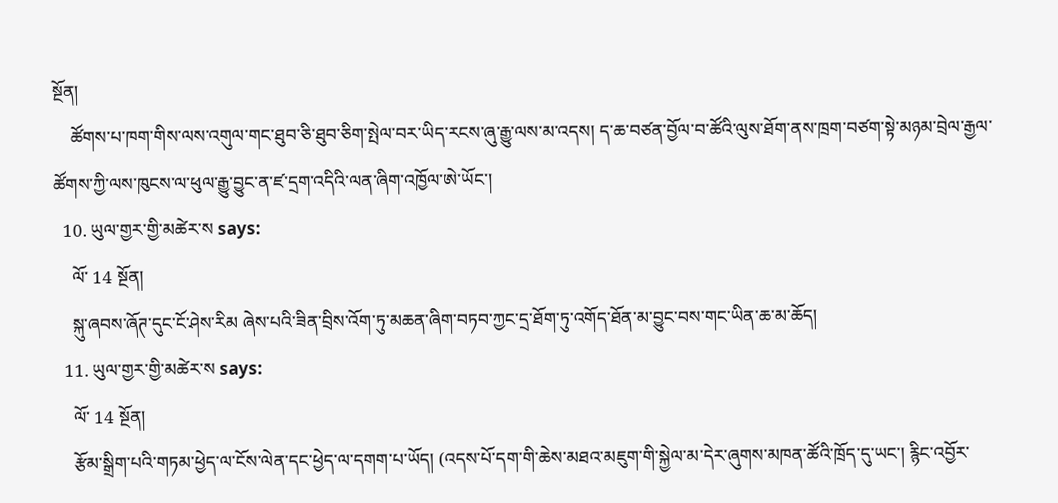སྔོན།
    ཚོགས་པ་ཁག་གིས་ལས་འགུལ་གང་ཐུབ་ཅི་ཐུབ་ཅིག་སྤེལ་བར་ཡིད་རངས་ཞུ་རྒྱུ་ལས་མ་འདས། ད་ཆ་བཙན་བྱོལ་བ་ཚོའི་ལུས་ཐོག་ནས་ཁྲག་བཙག་སྟེ་མཉམ་བྲེལ་རྒྱལ་ཚོགས་ཀྱི་ལས་ཁུངས་ལ་ཕུལ་རྒྱུ་བྱུང་ན་ཛ་དྲག་འདིའི་ལན་ཞིག་འཁྱོལ་ཨེ་ཡོང་།
  10. ཡུལ་གྱར་གྱི་མཚེར་ས says:
    ལོ་ 14 སྔོན།
    སྐུ་ཞབས་ཞོཊ་དུང་ངོ་ཤེས་རིམ ཞེས་པའི་ཟིན་བྲིས་འོག་ཏུ་མཆན་ཞིག་བཏབ་ཀྱང་དྲ་ཐོག་ཏུ་འགོད་ཐོན་མ་བྱུང་བས་གང་ཡིན་ཆ་མ་ཆོད།
  11. ཡུལ་གྱར་གྱི་མཚེར་ས says:
    ལོ་ 14 སྔོན།
    རྩོམ་སྒྲིག་པའི་གཏམ་ཕྱེད་ལ་ངོས་ལེན་དང་ཕྱེད་ལ་དགག་པ་ཡོད། (འདས་པོ་དག་གི་ཆེས་མཐའ་མཇུག་གི་སྐྱེལ་མ་དེར་ཞུགས་མཁན་ཚོའི་ཁྲོད་དུ་ཡང་། རྙིང་འབྱོར་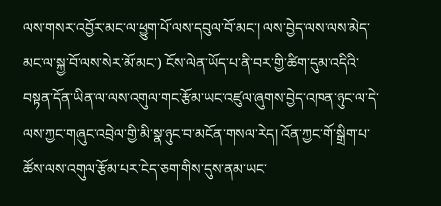ལས་གསར་འབྱོར་མང་ལ་ཕྱུག་པོ་ལས་དབུལ་བོ་མང་། ལས་བྱེད་ལས་ལས་མེད་མང་ལ་སྐྱ་བོ་ལས་སེར་མོ་མང་) ངོས་ལེན་ཡོད་པ་ནི་བར་གྱི་ཚིག་དུམ་འདིའི་བསྟན་དོན་ཡིན་ལ་ལས་འགུལ་གང་རྩོམ་ཡང་འཛུལ་ཞུགས་བྱེད་འཁན་ཉུང་ལ་དེ་ལས་ཀྱང་གཞུང་འབྲེལ་གྱི་མི་སྣ་ཉུང་བ་མངོན་གསལ་རེད། འོན་ཀྱང་གོ་སྒྲིག་པ་ཚོས་ལས་འགུལ་རྩོམ་པར་ངེད་ཅག་གིས་དུས་ནམ་ཡང་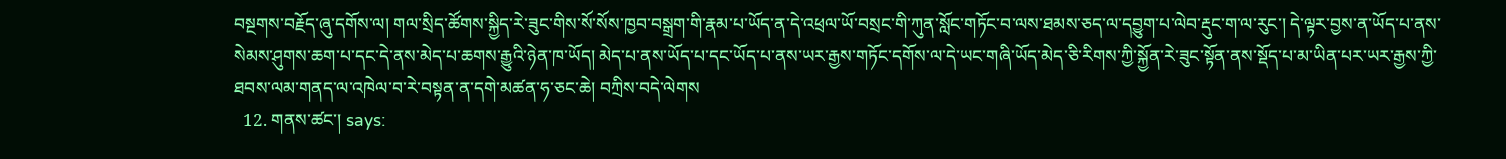བསྔགས་བརྗོད་ཞུ་དགོས་ལ། གལ་སྲིད་ཚོགས་སྐྱིད་རེ་ཟུང་གིས་སོ་སོས་ཁྱབ་བསྒྲག་གི་རྣམ་པ་ཡོད་ན་དེ་འཕྲལ་ཡོ་བསྲང་གི་ཀུན་སློང་གཏོང་བ་ལས་ཐམས་ཅད་ལ་དབྱུག་པ་ལེབ་རྡུང་ག་ལ་རུང་། དེ་ལྟར་བྱས་ན་ཡོད་པ་ནས་སེམས་ཤུགས་ཆག་པ་དང་དེ་ནས་མེད་པ་ཆགས་རྒྱུའི་ཉེན་ཁ་ཡོད། མེད་པ་ནས་ཡོད་པ་དང་ཡོད་པ་ནས་ཡར་རྒྱས་གཏོང་དགོས་ལ་དེ་ཡང་གཞི་ཡོད་མེད་ཅི་རིགས་ཀྱི་སྐྱོན་རེ་ཟུང་སྟོན་ནས་སྡོད་པ་མ་ཡིན་པར་ཡར་རྒྱས་ཀྱི་ཐབས་ལམ་གནད་ལ་འཁེལ་བ་རེ་བསྟན་ན་དགེ་མཚན་ཧ་ཅང་ཆེ། བཀྲིས་བདེ་ལེགས
  12. གནས་ཚང་། says: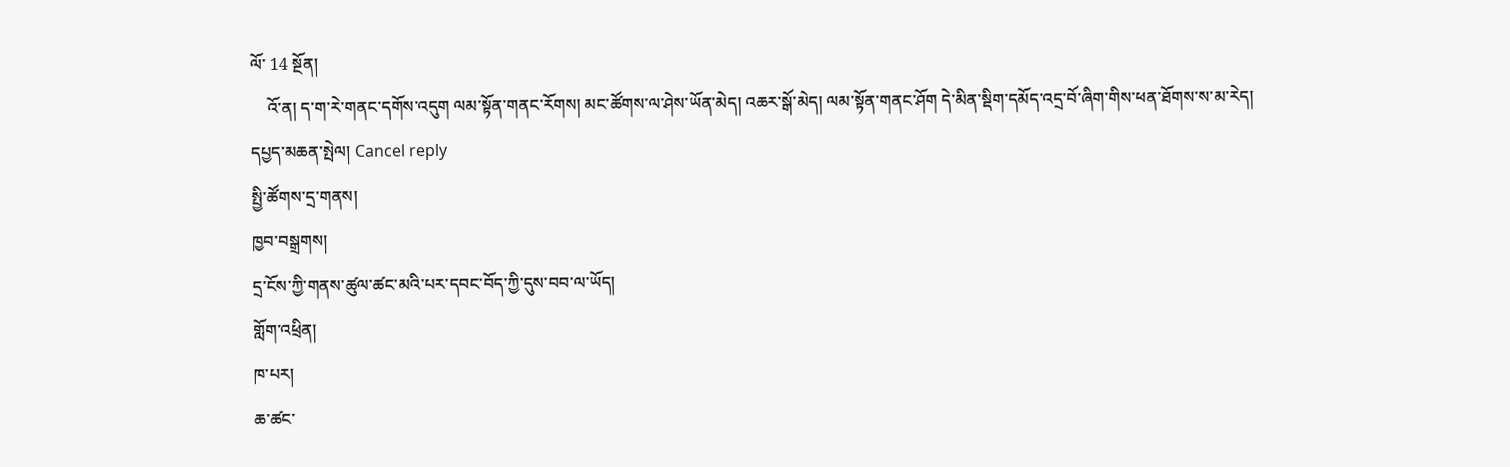ལོ་ 14 སྔོན།
    འོ་ན། ད་ག་རེ་གནང་དགོས་འདུག ལམ་སྟོན་གནང་རོགས། མང་ཚོགས་ལ་ཤེས་ཡོན་མེད། འཆར་སྒོ་མེད། ལམ་སྟོན་གནང་ཤོག དེ་མིན་སྡིག་དམོད་འདྲ་བོ་ཞིག་གིས་ཕན་ཐོགས་ས་མ་རེད།
དཔྱད་མཆན་སྤེལ། Cancel reply
སྤྱི་ཚོགས་དྲ་གནས།
ཁྱབ་བསྒྲགས།
དྲ་ངོས་ཀྱི་གནས་ཚུལ་ཚང་མའི་པར་དབང་བོད་ཀྱི་དུས་བབ་ལ་ཡོད།
གློག་འཕྲིན།
ཁ་པར།
ཆ་ཚང་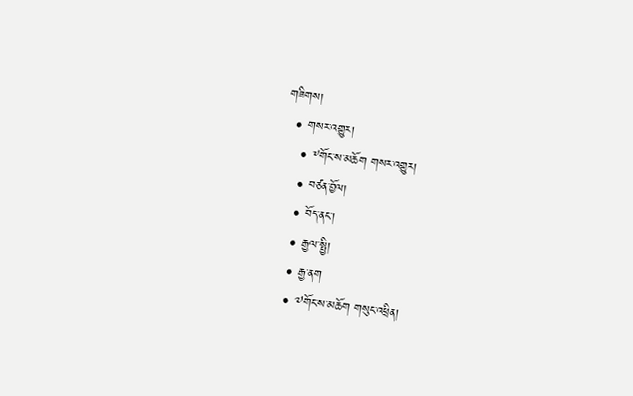གཟིགས།
  • གསར་འགྱུར།
    • ༸གོང་ས་མཆོག གསར་འགྱུར།
    • བཙན་བྱོལ།
    • བོད་ནང་།
    • རྒྱལ་སྤྱི།
    • རྒྱ་ནག
    • ༧གོང་ས་མཆོག གསུང་འཕྲིན།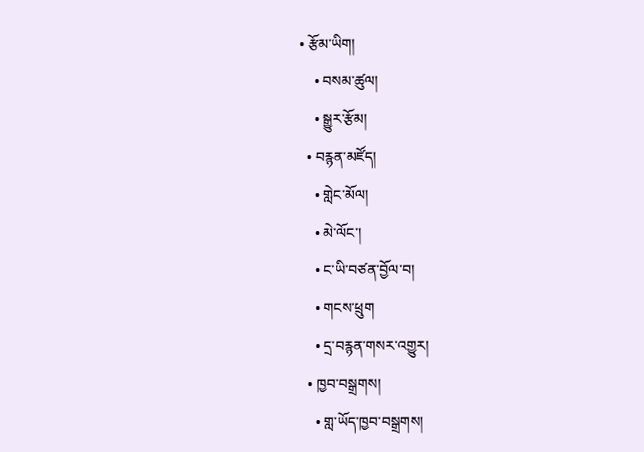• རྩོམ་ཡིག།
    • བསམ་ཚུལ།
    • སྒྱུར་རྩོམ།
  • བརྙན་མཛོད།
    • གླེང་མོལ།
    • མེ་ལོང་།
    • ང་ཡི་བཙན་བྱོལ་བ།
    • གངས་ཕྲུག
    • དྲ་བརྙན་གསར་འགྱུར།
  • ཁྱབ་བསྒྲགས།
    • གླ་ཡོད་ཁྱབ་བསྒྲགས།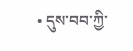• དུས་བབ་ཀྱི་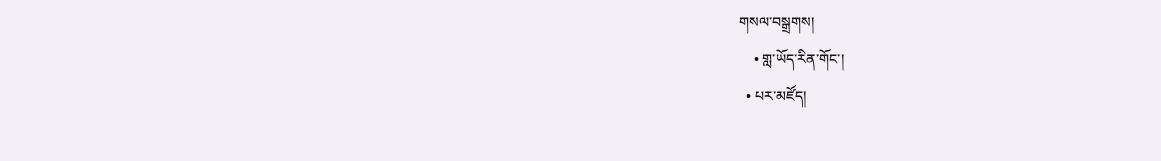གསལ་བསྒྲགས།
    • གླ་ཡོད་རིན་གོང་།
  • པར་མཛོད།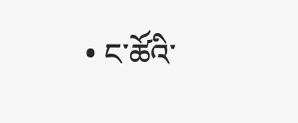• ང་ཚོའི་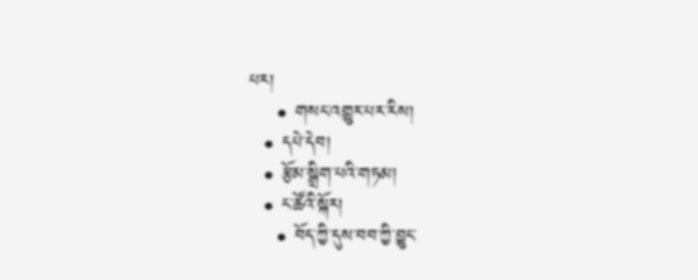པར།
    • གསང་འགྱུར་པར་རིས།
  • དཔེ་དེབ།
  • རྩོམ་སྒྲིག་པའི་གཏམ།
  • ང་ཚོའི་སྐོར།
    • བོད་ཀྱི་དུས་བབ་ཀྱི་བྱུང་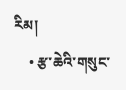རིམ།
    • རྩ་ཆེའི་གསུང་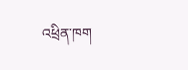འཕྲིན་ཁག